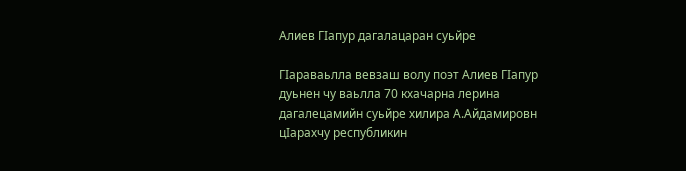Алиев ГIапур дагалацаран суьйре

ГIараваьлла вевзаш волу поэт Алиев ГIапур дуьнен чу ваьлла 70 кхачарна лерина дагалецамийн суьйре хилира А.Айдамировн цIарахчу республикин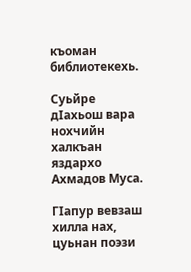къоман библиотекехь.

Суьйре дIахьош вара нохчийн халкъан яздархо Ахмадов Муса.

ГIапур вевзаш хилла нах, цуьнан поэзи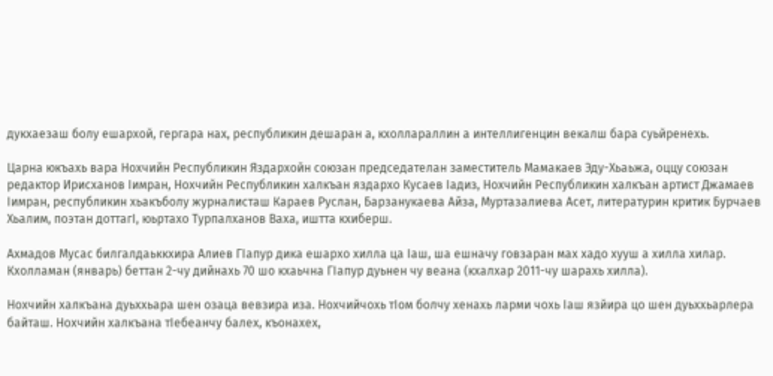дукхаезаш болу ешархой, гергара нах, республикин дешаран а, кхоллараллин а интеллигенцин векалш бара суьйренехь.

Царна юкъахь вара Нохчийн Республикин Яздархойн союзан председателан заместитель Мамакаев Эду-Хьаьжа, оццу союзан редактор Ирисханов Iимран, Нохчийн Республикин халкъан яздархо Кусаев Iадиз, Нохчийн Республикин халкъан артист Джамаев Iимран, республикин хьакъболу журналисташ Караев Руслан, Барзанукаева Айза, Муртазалиева Асет, литературин критик Бурчаев Хьалим, поэтан доттагI, юьртахо Турпалханов Ваха, иштта кхиберш.

Ахмадов Мусас билгалдаьккхира Алиев ГIапур дика ешархо хилла ца Iаш, ша ешначу говзаран мах хадо хууш а хилла хилар. Кхолламан (январь) беттан 2-чу дийнахь 70 шо кхаьчна ГIапур дуьнен чу веана (кхалхар 2011-чу шарахь хилла).

Нохчийн халкъана дуьххьара шен озаца вевзира иза. Нохчийчохь тIом болчу хенахь ларми чохь Iаш язйира цо шен дуьххьарлера байташ. Нохчийн халкъана тIебеанчу балех, къонахех,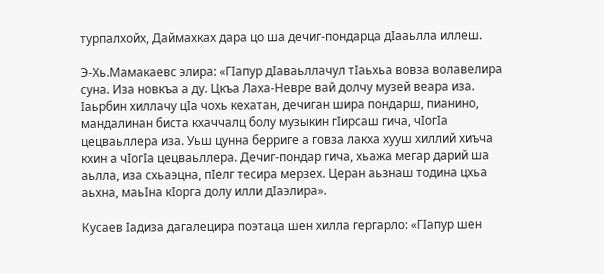турпалхойх, Даймахках дара цо ша дечиг-пондарца дIааьлла иллеш.

Э-Хь.Мамакаевс элира: «ГIапур дIаваьллачул тIаьхьа вовза волавелира суна. Иза новкъа а ду. Цкъа Лаха-Невре вай долчу музей веара иза. Iаьрбин хиллачу цIа чохь кехатан, дечиган шира пондарш, пианино, мандалинан биста кхаччалц болу музыкин гIирсаш гича, чIогIа цецваьллера иза. Уьш цунна берриге а говза лакха хууш хиллий хиъча кхин а чIогIа цецваьллера. Дечиг-пондар гича, хьажа мегар дарий ша аьлла, иза схьаэцна, пIелг тесира мерзех. Церан аьзнаш тодина цхьа аьхна, маьIна кIорга долу илли дIаэлира».

Кусаев Iадиза дагалецира поэтаца шен хилла гергарло: «ГIапур шен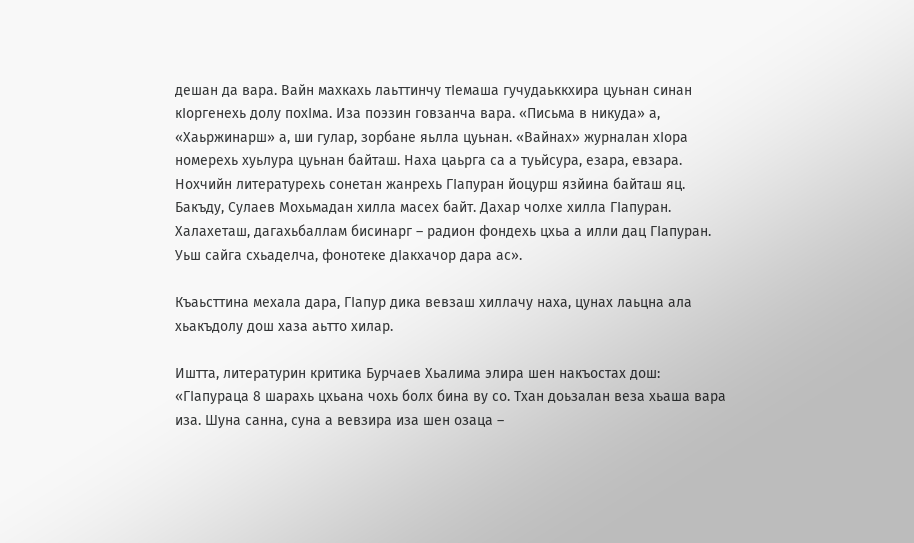дешан да вара. Вайн махкахь лаьттинчу тIемаша гучудаьккхира цуьнан синан кIоргенехь долу похIма. Иза поэзин говзанча вара. «Письма в никуда» а, «Хаьржинарш» а, ши гулар, зорбане яьлла цуьнан. «Вайнах» журналан хIора номерехь хуьлура цуьнан байташ. Наха цаьрга са а туьйсура, езара, евзара. Нохчийн литературехь сонетан жанрехь ГIапуран йоцурш язйина байташ яц. Бакъду, Сулаев Мохьмадан хилла масех байт. Дахар чолхе хилла ГIапуран. Халахеташ, дагахьбаллам бисинарг – радион фондехь цхьа а илли дац ГIапуран. Уьш сайга схьаделча, фонотеке дIакхачор дара ас».

Къаьсттина мехала дара, ГIапур дика вевзаш хиллачу наха, цунах лаьцна ала хьакъдолу дош хаза аьтто хилар.

Иштта, литературин критика Бурчаев Хьалима элира шен накъостах дош: «ГIапураца 8 шарахь цхьана чохь болх бина ву со. Тхан доьзалан веза хьаша вара иза. Шуна санна, суна а вевзира иза шен озаца –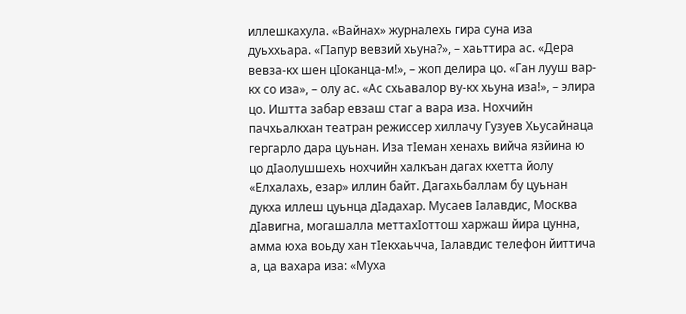иллешкахула. «Вайнах» журналехь гира суна иза дуьххьара. «ГIапур вевзий хьуна?», – хаьттира ас. «Дера вевза-кх шен цIоканца-м!», – жоп делира цо. «Ган лууш вар-кх со иза», – олу ас. «Ас схьавалор ву-кх хьуна иза!», – элира цо. Иштта забар евзаш стаг а вара иза. Нохчийн пачхьалкхан театран режиссер хиллачу Гузуев Хьусайнаца гергарло дара цуьнан. Иза тIеман хенахь вийча язйина ю цо дIаолушшехь нохчийн халкъан дагах кхетта йолу «Елхалахь, езар» иллин байт. Дагахьбаллам бу цуьнан дукха иллеш цуьнца дIадахар. Мусаев Iалавдис, Москва дIавигна, могашалла меттахIоттош харжаш йира цунна, амма юха воьду хан тIекхаьчча, Iалавдис телефон йиттича а, ца вахара иза: «Муха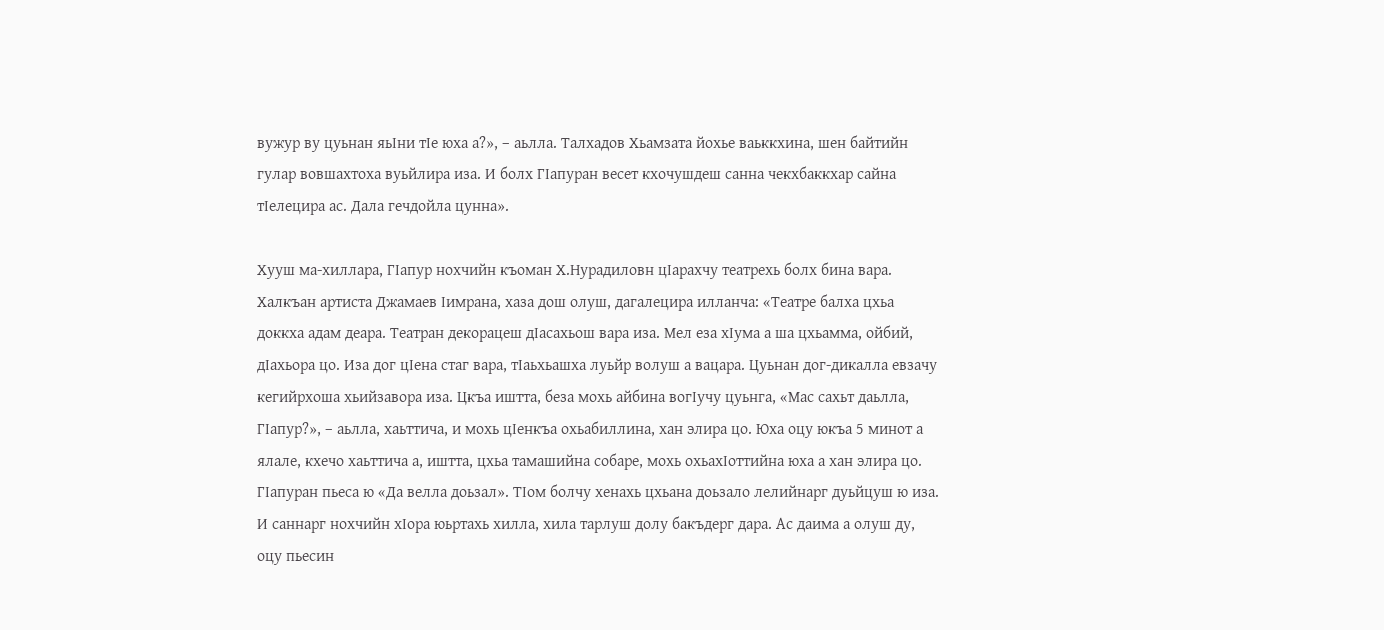вужур ву цуьнан яьIни тIе юха а?», – аьлла. Талхадов Хьамзата йохье ваьккхина, шен байтийн гулар вовшахтоха вуьйлира иза. И болх ГIапуран весет кхочушдеш санна чекхбаккхар сайна тIелецира ас. Дала гечдойла цунна».

Хууш ма-хиллара, ГIапур нохчийн къоман Х.Нурадиловн цIарахчу театрехь болх бина вара. Халкъан артиста Джамаев Iимрана, хаза дош олуш, дагалецира илланча: «Театре балха цхьа доккха адам деара. Театран декорацеш дIасахьош вара иза. Мел еза хIума а ша цхьамма, ойбий, дIахьора цо. Иза дог цIена стаг вара, тIаьхьашха луьйр волуш а вацара. Цуьнан дог-дикалла евзачу кегийрхоша хьийзавора иза. Цкъа иштта, беза мохь айбина вогIучу цуьнга, «Мас сахьт даьлла, ГIапур?», – аьлла, хаьттича, и мохь цIенкъа охьабиллина, хан элира цо. Юха оцу юкъа 5 минот а ялале, кхечо хаьттича а, иштта, цхьа тамашийна собаре, мохь охьахIоттийна юха а хан элира цо. ГIапуран пьеса ю «Да велла доьзал». ТIом болчу хенахь цхьана доьзало лелийнарг дуьйцуш ю иза. И саннарг нохчийн хIора юьртахь хилла, хила тарлуш долу бакъдерг дара. Ас даима а олуш ду, оцу пьесин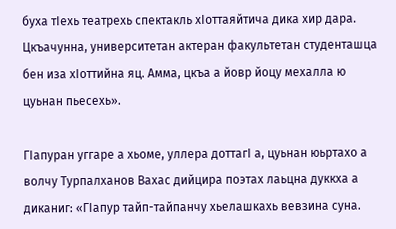буха тIехь театрехь спектакль хIоттаяйтича дика хир дара. Цкъачунна, университетан актеран факультетан студенташца бен иза хIоттийна яц. Амма, цкъа а йовр йоцу мехалла ю цуьнан пьесехь».

ГIапуран уггаре а хьоме, уллера доттагI а, цуьнан юьртахо а волчу Турпалханов Вахас дийцира поэтах лаьцна дуккха а диканиг: «ГIапур тайп-тайпанчу хьелашкахь вевзина суна.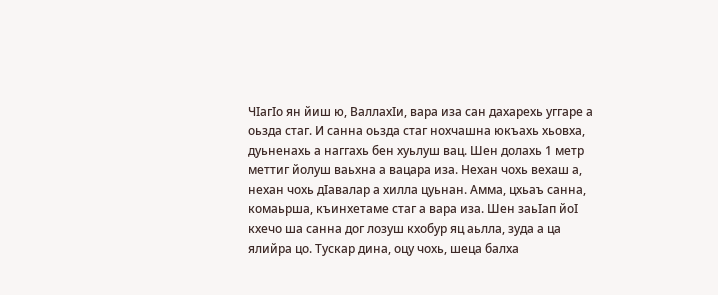ЧIагIо ян йиш ю, ВаллахIи, вара иза сан дахарехь уггаре а оьзда стаг. И санна оьзда стаг нохчашна юкъахь хьовха, дуьненахь а наггахь бен хуьлуш вац. Шен долахь 1 метр меттиг йолуш ваьхна а вацара иза. Нехан чохь вехаш а, нехан чохь дIавалар а хилла цуьнан. Амма, цхьаъ санна, комаьрша, къинхетаме стаг а вара иза. Шен заьIап йоI кхечо ша санна дог лозуш кхобур яц аьлла, зуда а ца ялийра цо. Тускар дина, оцу чохь, шеца балха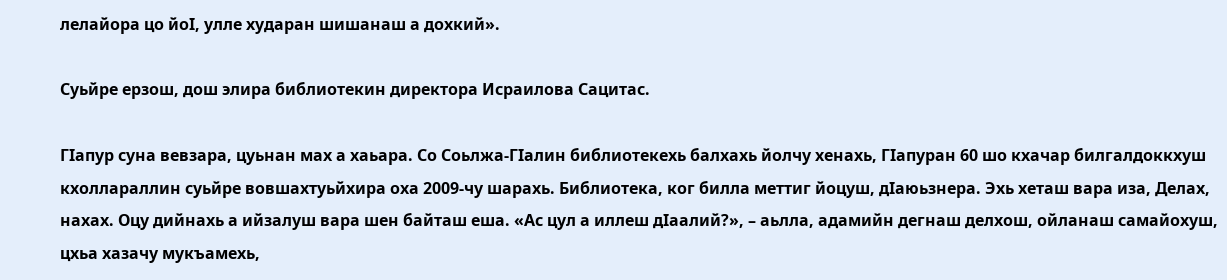лелайора цо йоI, улле хударан шишанаш а дохкий».

Суьйре ерзош, дош элира библиотекин директора Исраилова Сацитас.

ГIапур суна вевзара, цуьнан мах а хаьара. Со Соьлжа-ГIалин библиотекехь балхахь йолчу хенахь, ГIапуран 60 шо кхачар билгалдоккхуш кхоллараллин суьйре вовшахтуьйхира оха 2009-чу шарахь. Библиотека, ког билла меттиг йоцуш, дIаюьзнера. Эхь хеташ вара иза, Делах, нахах. Оцу дийнахь а ийзалуш вара шен байташ еша. «Ас цул а иллеш дIаалий?», – аьлла, адамийн дегнаш делхош, ойланаш самайохуш, цхьа хазачу мукъамехь,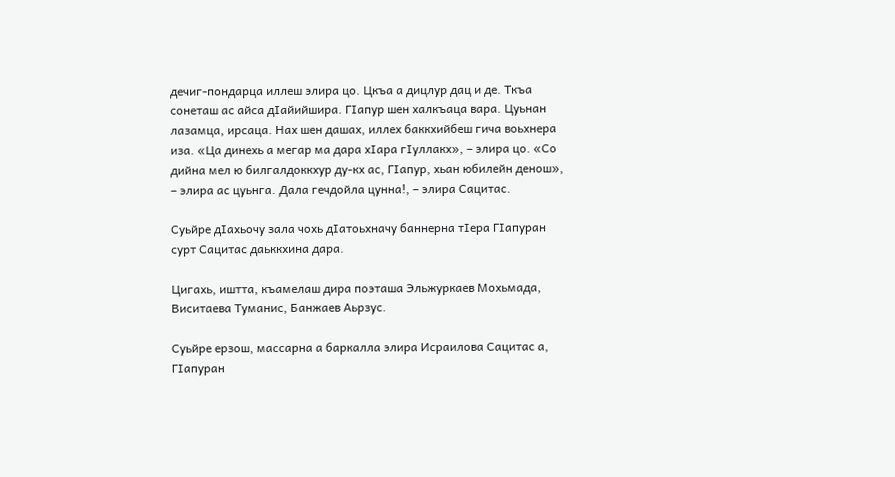дечиг-пондарца иллеш элира цо. Цкъа а дицлур дац и де. Ткъа сонеташ ас айса дIайийшира. ГIапур шен халкъаца вара. Цуьнан лазамца, ирсаца. Нах шен дашах, иллех баккхийбеш гича воьхнера иза. «Ца динехь а мегар ма дара хIара гIуллакх», – элира цо. «Со дийна мел ю билгалдоккхур ду-кх ас, ГIапур, хьан юбилейн денош», – элира ас цуьнга. Дала гечдойла цунна!, – элира Сацитас.

Суьйре дIахьочу зала чохь дIатоьхначу баннерна тIера ГIапуран сурт Сацитас даьккхина дара.

Цигахь, иштта, къамелаш дира поэташа Эльжуркаев Мохьмада, Виситаева Туманис, Банжаев Аьрзус.

Суьйре ерзош, массарна а баркалла элира Исраилова Сацитас а, ГIапуран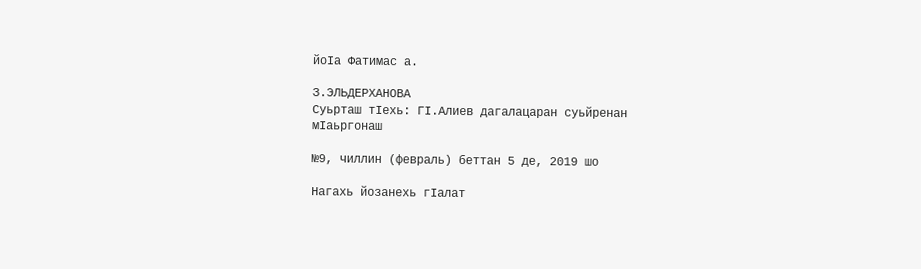йоIа Фатимас а.

З.ЭЛЬДЕРХАНОВА
Суьрташ тIехь: ГI.Алиев дагалацаран суьйренан мIаьргонаш

№9, чиллин (февраль) беттан 5 де, 2019 шо

Нагахь йозанехь гIалат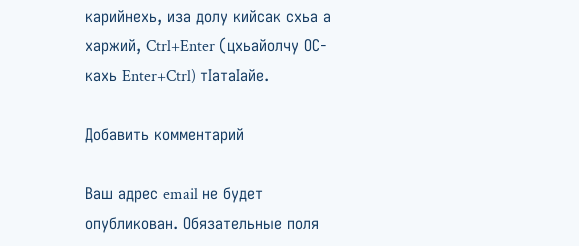карийнехь, иза долу кийсак схьа а харжий, Ctrl+Enter (цхьайолчу ОС-кахь Enter+Ctrl) тIатаIайе.

Добавить комментарий

Ваш адрес email не будет опубликован. Обязательные поля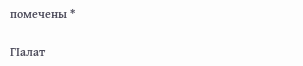помечены *

ГIалат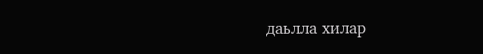даьлла хилар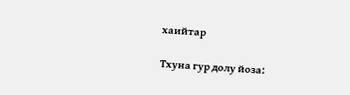хаийтар

Тхуна гур долу йоза: